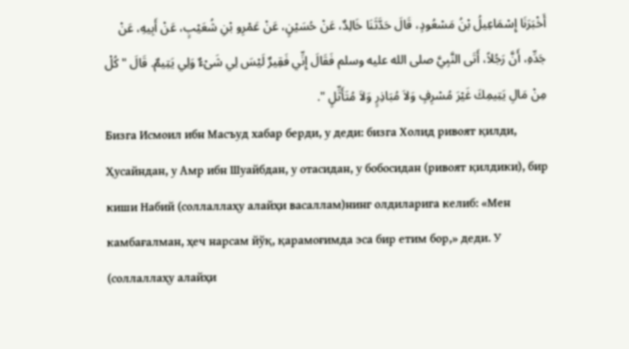أَخْبَرَنَا إِسْمَاعِيلُ بْنُ مَسْعُودٍ، قَالَ حَدَّثَنَا خَالِدٌ، عَنْ حُسَيْنٍ، عَنْ عَمْرِو بْنِ شُعَيْبٍ، عَنْ أَبِيهِ، عَنْ جَدِّهِ، أَنَّ رَجُلاً، أَتَى النَّبِيَّ صلى الله عليه وسلم فَقَالَ إِنِّي فَقِيرٌ لَيْسَ لِي شَىْءٌ وَلِي يَتِيمٌ. قَالَ " كُلْ مِنْ مَالِ يَتِيمِكَ غَيْرَ مُسْرِفٍ وَلاَ مُبَاذِرٍ وَلاَ مُتَأَثِّلٍ ".
Бизга Исмоил ибн Масъуд хабар берди, у деди: бизга Холид ривоят қилди, Ҳусайндан, у Амр ибн Шуайбдан, у отасидан, у бобосидан (ривоят қилдики), бир киши Набий (соллаллаҳу алайҳи васаллам)нинг олдиларига келиб: «Мен камбағалман, ҳеч нарсам йўқ, қарамоғимда эса бир етим бор,» деди. У (соллаллаҳу алайҳи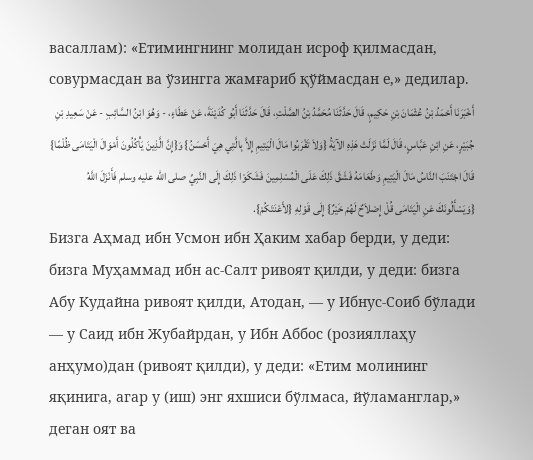васаллам): «Етимингнинг молидан исроф қилмасдан, совурмасдан ва ўзингга жамғариб қўймасдан е,» дедилар.
أَخْبَرَنَا أَحْمَدُ بْنُ عُثْمَانَ بْنِ حَكِيمٍ، قَالَ حَدَّثَنَا مُحَمَّدُ بْنُ الصَّلْتِ، قَالَ حَدَّثَنَا أَبُو كُدَيْنَةَ، عَنْ عَطَاءٍ، - وَهُوَ ابْنُ السَّائِبِ - عَنْ سَعِيدِ بْنِ جُبَيْرٍ، عَنِ ابْنِ عَبَّاسٍ، قَالَ لَمَّا نَزَلَتْ هَذِهِ الآيَةُ {وَلاَ تَقْرَبُوا مَالَ الْيَتِيمِ إِلاَّ بِالَّتِي هِيَ أَحْسَنُ} وَ{إِنَّ الَّذِينَ يَأْكُلُونَ أَمْوَالَ الْيَتَامَى ظُلْمًا} قَالَ اجْتَنَبَ النَّاسُ مَالَ الْيَتِيمِ وَطَعَامَهُ فَشَقَّ ذَلِكَ عَلَى الْمُسْلِمِينَ فَشَكَوْا ذَلِكَ إِلَى النَّبِيِّ صلى الله عليه وسلم فَأَنْزَلَ اللَّهُ {وَيَسْأَلُونَكَ عَنِ الْيَتَامَى قُلْ إِصْلاَحٌ لَهُمْ خَيْرٌ} إِلَى قَوْلِهِ {لأَعْنَتَكُمْ}.
Бизга Аҳмад ибн Усмон ибн Ҳаким хабар берди, у деди: бизга Муҳаммад ибн ас-Салт ривоят қилди, у деди: бизга Абу Кудайна ривоят қилди, Атодан, — у Ибнус-Соиб бўлади — у Саид ибн Жубайрдан, у Ибн Аббос (розияллаҳу анҳумо)дан (ривоят қилди), у деди: «Етим молининг яқинига, агар у (иш) энг яхшиси бўлмаса, йўламанглар,» деган оят ва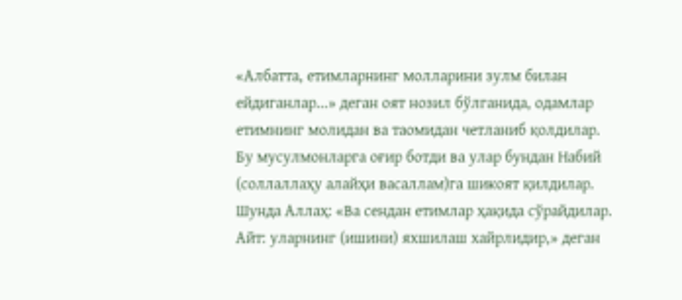«Албатта, етимларнинг молларини зулм билан ейдиганлар...» деган оят нозил бўлганида, одамлар етимнинг молидан ва таомидан четланиб қолдилар. Бу мусулмонларга оғир ботди ва улар бундан Набий (соллаллаҳу алайҳи васаллам)га шикоят қилдилар. Шунда Аллаҳ: «Ва сендан етимлар ҳақида сўрайдилар. Айт: уларнинг (ишини) яхшилаш хайрлидир,» деган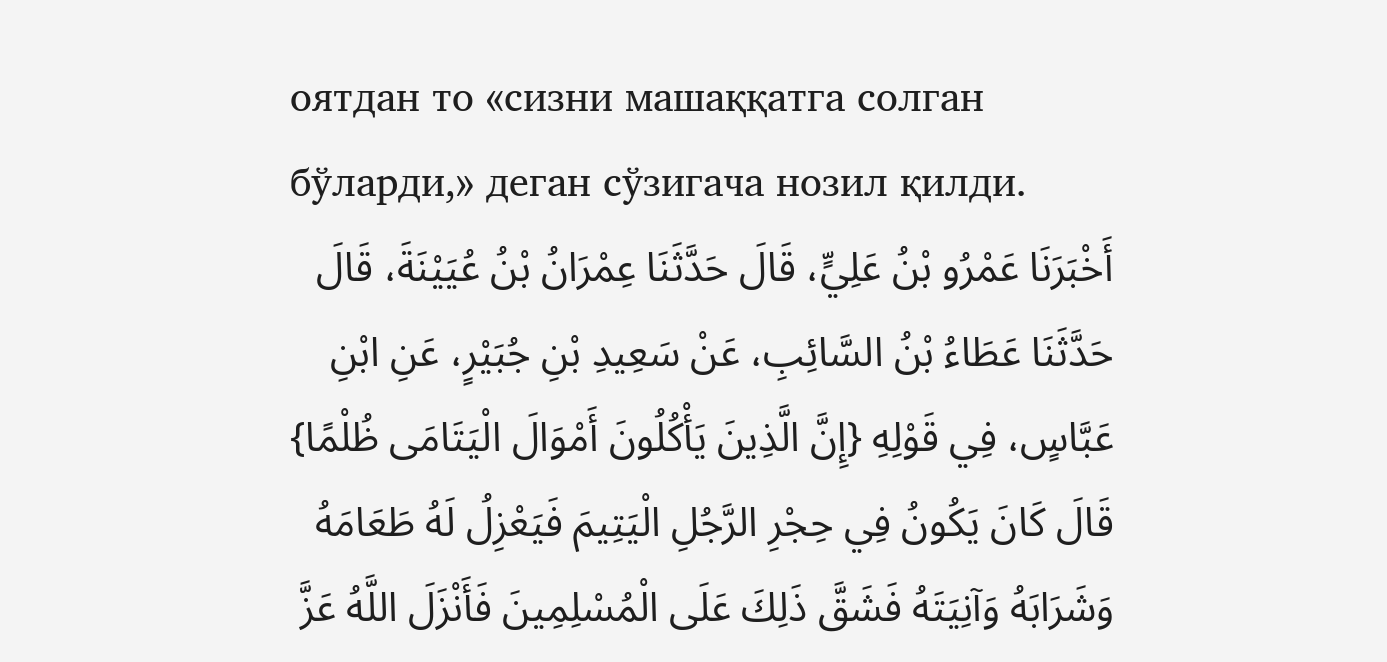оятдан то «сизни машаққатга солган бўларди,» деган сўзигача нозил қилди.
أَخْبَرَنَا عَمْرُو بْنُ عَلِيٍّ، قَالَ حَدَّثَنَا عِمْرَانُ بْنُ عُيَيْنَةَ، قَالَ حَدَّثَنَا عَطَاءُ بْنُ السَّائِبِ، عَنْ سَعِيدِ بْنِ جُبَيْرٍ، عَنِ ابْنِ عَبَّاسٍ، فِي قَوْلِهِ {إِنَّ الَّذِينَ يَأْكُلُونَ أَمْوَالَ الْيَتَامَى ظُلْمًا} قَالَ كَانَ يَكُونُ فِي حِجْرِ الرَّجُلِ الْيَتِيمَ فَيَعْزِلُ لَهُ طَعَامَهُ وَشَرَابَهُ وَآنِيَتَهُ فَشَقَّ ذَلِكَ عَلَى الْمُسْلِمِينَ فَأَنْزَلَ اللَّهُ عَزَّ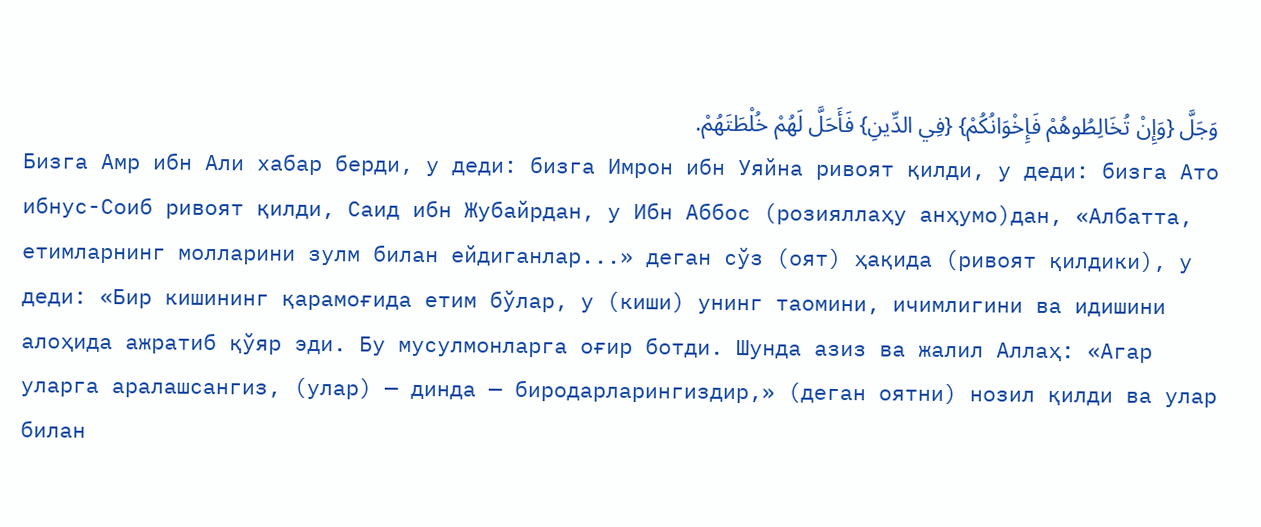وَجَلَّ {وَإِنْ تُخَالِطُوهُمْ فَإِخْوَانُكُمْ} {فِي الدِّينِ} فَأَحَلَّ لَهُمْ خُلْطَتَهُمْ.
Бизга Амр ибн Али хабар берди, у деди: бизга Имрон ибн Уяйна ривоят қилди, у деди: бизга Ато ибнус-Соиб ривоят қилди, Саид ибн Жубайрдан, у Ибн Аббос (розияллаҳу анҳумо)дан, «Албатта, етимларнинг молларини зулм билан ейдиганлар...» деган сўз (оят) ҳақида (ривоят қилдики), у деди: «Бир кишининг қарамоғида етим бўлар, у (киши) унинг таомини, ичимлигини ва идишини алоҳида ажратиб қўяр эди. Бу мусулмонларга оғир ботди. Шунда азиз ва жалил Аллаҳ: «Агар уларга аралашсангиз, (улар) — динда — биродарларингиздир,» (деган оятни) нозил қилди ва улар билан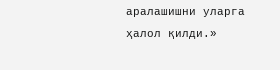аралашишни уларга ҳалол қилди.»